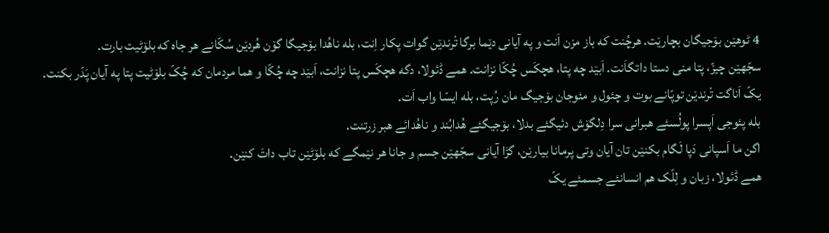4 ٹوهێن بۆجیگان بچارێت. هرچُنت که باز مزن اَنت و په آیانی دێما برگا تْرندێن گوات پکار اِنت، بله ناهُدا بۆجیگا گۆن هُردێن سُکّانے هر جاه که بلۆٹیت بارت.
سجّهێن چیزّ، پتا منی دستا داتگاَنت. اَبێد چه پتا، هچکَس چُکّا نزانت. همے ڈئولا، دگه هچکَس پتا نزانت، اَبێد چه چُکّا و هما مردمان که چُکّ بلۆٹیت پتا په آیان پَدّر بکنت.
یکّ اَناگت تْرندێن توپّانے بوت و چئول و مئوجان بۆجیگ مان رُپت، بله ایسّا واب اَت.
بله پئوجی اَپسرا پولُسئے هبرانی سرا دِلگۆش دئیگئے بدلا، بۆجیگئے هُدابُند و ناهُدائے هبر زرتنت.
اگن ما اَسپانی دَپا لَگام بکنێن تان آیان وتی پرمانا بیارێن، گڑا آیانی سجّهێن جسم و جانا هر نێمگے که بلۆٹێن تاب داتَ کنێن.
همے ڈئولا، زبان و لِلّک هم انسانئے جسمئے یکّ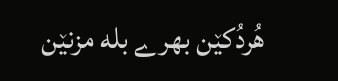هُردُکێن بهرے بله مزنێن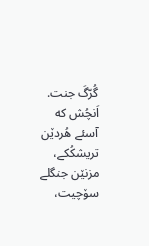گُرّگَ جنت. اَنچُش که آسئے هُردێن تریشکُکے، مزنێن جنگلے سۆچیت،